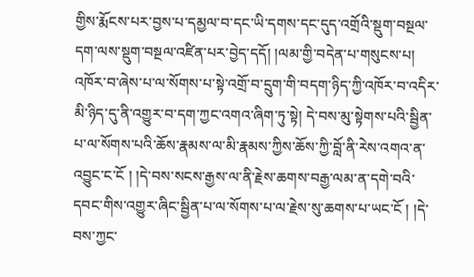གྱིས་རྨོངས་པར་བྱས་པ་དམྱལ་བ་དང་ཡི་དགས་དང་དུད་འགྲོའི་སྡུག་བསྔལ་དག་ལས་སྡུག་བསྔལ་འཛིན་པར་བྱེད་དདོ། །ལམ་གྱི་བདེན་པ་གསུངས་པ། འཁོར་བ་ཞེས་པ་ལ་སོགས་པ་སྟེ་འགྲོ་བ་དྲུག་གི་བདག་ཉིད་ཀྱི་འཁོར་བ་འདིར་མི་ཉིད་དུ་ནི་འགྱུར་བ་དག་ཀྱང་འགའ་ཞིག་ཏུ་སྟེ། དེ་བས་མུ་སྟེགས་པའི་སྦྱིན་པ་ལ་སོགས་པའི་ཆོས་རྣམས་ལ་མི་རྣམས་ཀྱིས་ཆོས་ཀྱི་བློ་ནི་རེས་འགའ་ན་འབྱུང་ང་ངོ ། །དེ་བས་སངས་རྒྱས་ལ་ནི་རྗེས་ཆགས་བརྒྱ་ལམ་ན་དགེ་བའི་དབང་གིས་འགྱུར་ཞིང་སྦྱིན་པ་ལ་སོགས་པ་ལ་རྗེས་སུ་ཆགས་པ་ཡང་ངོ ། །དེ་བས་ཀྱང་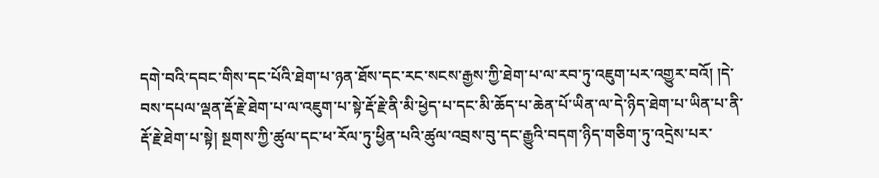དགེ་བའི་དབང་གིས་དང་པོའི་ཐེག་པ་ཉན་ཐོས་དང་རང་སངས་རྒྱས་ཀྱི་ཐེག་པ་ལ་རབ་ཏུ་འཇུག་པར་འགྱུར་བའོ། །དེ་བས་དཔལ་ལྡན་རྡོ་རྗེ་ཐེག་པ་ལ་འཇུག་པ་སྟེ་རྡོ་རྗེ་ནི་མི་ཕྱེད་པ་དང་མི་ཆོད་པ་ཆེན་པོ་ཡིན་ལ་དེ་ཉིད་ཐེག་པ་ཡིན་པ་ནི་རྡོ་རྗེ་ཐེག་པ་སྟེ། སྔགས་ཀྱི་ཚུལ་དང་ཕ་རོལ་ཏུ་ཕྱིན་པའི་ཚུལ་འབྲས་བུ་དང་རྒྱུའི་བདག་ཉིད་གཅིག་ཏུ་འདྲེས་པར་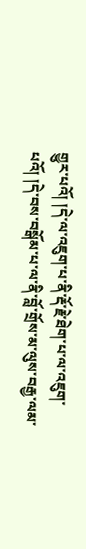གྱུར་པའོ། །དེ་ལ་འཇུག་པ་ནི་རྡོ་རྗེ་ཐེག་པ་ལ་འཇུག་པའོ། །དེ་བས་བསྒོམ་པ་ལ་ནི་བློ་གྲོས་མ་ལུས་བརྒྱ་ལམ་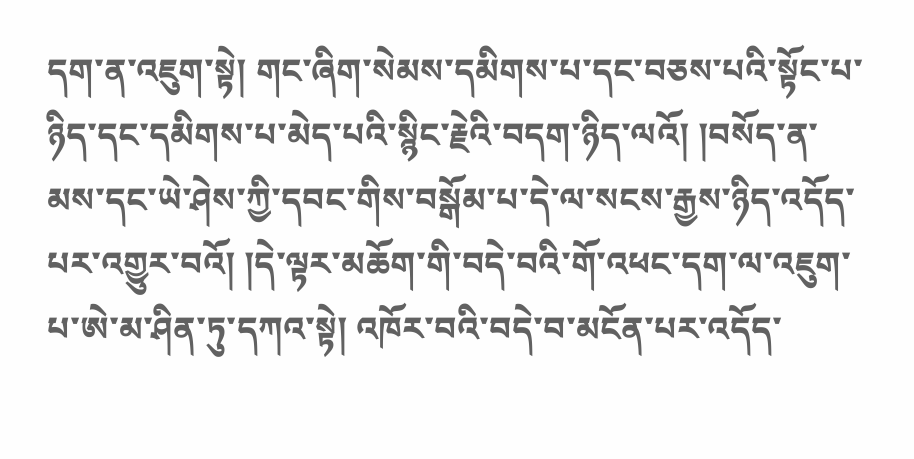དག་ན་འཇུག་སྟེ། གང་ཞིག་སེམས་དམིགས་པ་དང་བཅས་པའི་སྟོང་པ་ཉིད་དང་དམིགས་པ་མེད་པའི་སྙིང་རྗེའི་བདག་ཉིད་ལའོ། །བསོད་ན་མས་དང་ཡེ་ཤེས་ཀྱི་དབང་གིས་བསྒོམ་པ་དེ་ལ་སངས་རྒྱས་ཉིད་འདོད་པར་འགྱུར་བའོ། །དེ་ལྟར་མཆོག་གི་བདེ་བའི་གོ་འཕང་དག་ལ་འཇུག་པ་ཨེ་མ་ཤིན་ཏུ་དཀའ་སྟེ། འཁོར་བའི་བདེ་བ་མངོན་པར་འདོད་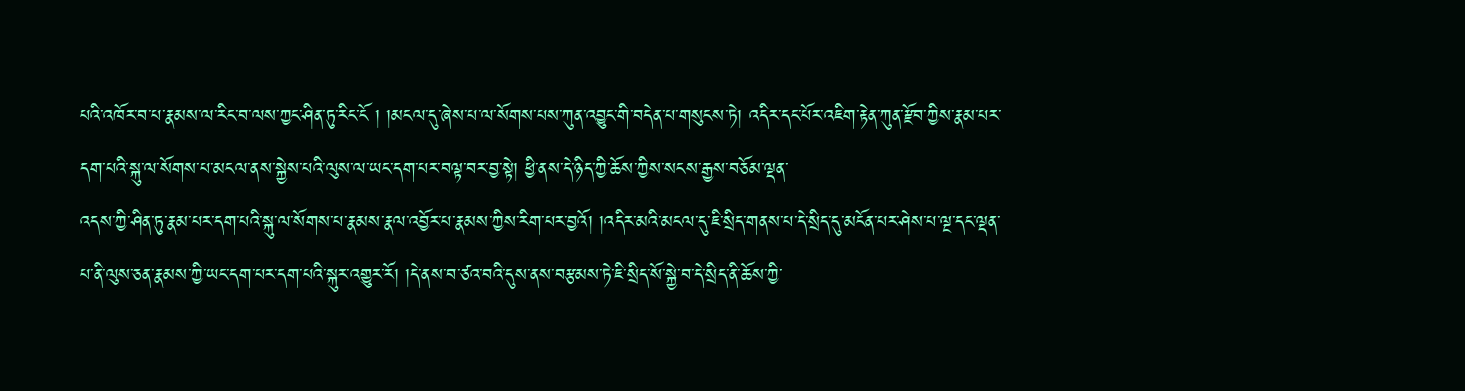པའི་འཁོར་བ་པ་རྣམས་ལ་རིང་བ་ལས་ཀྱང་ཤིན་ཏུ་རིང་ངོ ། །མངལ་དུ་ཞེས་པ་ལ་སོགས་པས་ཀུན་འབྱུང་གི་བདེན་པ་གསུངས་ཏེ། འདིར་དང་པོར་འཇིག་རྟེན་ཀུན་རྫོབ་ཀྱིས་རྣམ་པར་དག་པའི་སྐུ་ལ་སོགས་པ་མངལ་ནས་སྐྱེས་པའི་ལུས་ལ་ཡང་དག་པར་བལྟ་བར་བྱ་སྟེ། ཕྱི་ནས་དེ་ཉིད་ཀྱི་ཆོས་ཀྱིས་སངས་རྒྱས་བཅོམ་ལྡན་
འདས་ཀྱི་ཤིན་ཏུ་རྣམ་པར་དག་པའི་སྐུ་ལ་སོགས་པ་རྣམས་རྣལ་འབྱོར་པ་རྣམས་ཀྱིས་རིག་པར་བྱའོ། །འདིར་མའི་མངལ་དུ་ཇི་སྲིད་གནས་པ་དེ་སྲིད་དུ་མངོན་པར་ཤེས་པ་ལྔ་དང་ལྡན་པ་ནི་ལུས་ཅན་རྣམས་ཀྱི་ཡང་དག་པར་དག་པའི་སྐུར་འགྱུར་རོ། །དེ་ནས་བ་ཙའ་བའི་དུས་ནས་བརྩམས་ཏེ་ཇི་སྲིད་སོ་སྐྱེ་བ་དེ་སྲིད་ནི་ཆོས་ཀྱི་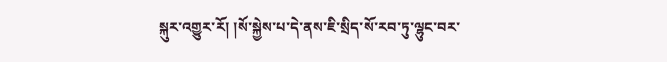སྐུར་འགྱུར་རོ། །སོ་སྐྱེས་པ་དེ་ནས་ཇི་སྲིད་སོ་རབ་ཏུ་ལྷུང་བར་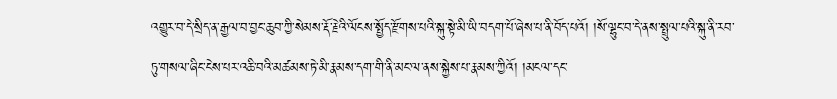འགྱུར་བ་དེ་སྲིད་ན་རྒྱལ་བ་བྱང་ཆུབ་ཀྱི་སེམས་རྡོ་རྗེའི་ལོངས་སྤྱོད་རྫོགས་པའི་སྐུ་སྟེ་མི་ཡི་བདག་པོ་ཞེས་པ་ནི་བོད་པའོ། །སོ་ལྷུང་བ་དེ་ནས་སྤྲུལ་པའི་སྐུ་ནི་རབ་ཏུ་གསལ་ཞིང་ངེས་པར་འཆི་བའི་མཚམས་ཏེ་མི་རྣམས་དག་གི་ནི་མང་ལ་ནས་སྐྱེས་པ་རྣམས་ཀྱིའོ། །མངལ་དང་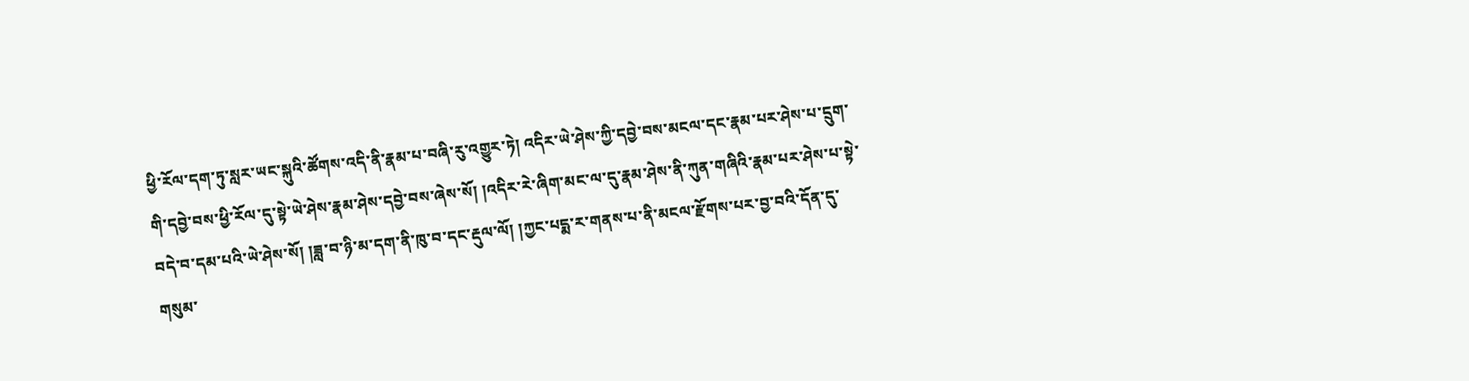ཕྱི་རོལ་དག་ཏུ་སླར་ཡང་སྐུའི་ཚོགས་འདི་ནི་རྣམ་པ་བཞི་རུ་འགྱུར་ཏེ། འདིར་ཡེ་ཤེས་ཀྱི་དབྱེ་བས་མངལ་དང་རྣམ་པར་ཤེས་པ་དྲུག་གི་དབྱེ་བས་ཕྱི་རོལ་དུ་སྟེ་ཡེ་ཤེས་རྣམ་ཤེས་དབྱེ་བས་ཞེས་སོ། །འདིར་རེ་ཞིག་མང་ལ་དུ་རྣམ་ཤེས་ནི་ཀུན་གཞིའི་རྣམ་པར་ཤེས་པ་སྟེ་བདེ་བ་དམ་པའི་ཡེ་ཤེས་སོ། །ཟླ་བ་ཉི་མ་དག་ནི་ཁུ་བ་དང་རྡུལ་ལོ། །ཀྱང་པདྨ་ར་གནས་པ་ནི་མངལ་རྫོགས་པར་བྱ་བའི་དོན་དུ་གསུམ་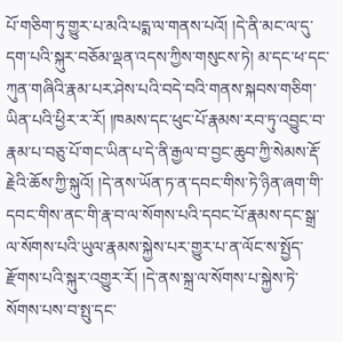པོ་གཅིག་ཏུ་གྱུར་པ་མའི་པདྨ་ལ་གནས་པའོ། །དེ་ནི་མང་ལ་དུ་དག་པའི་སྐུར་བཅོམ་ལྡན་འདས་ཀྱིས་གསུངས་ཏེ། མ་དང་ཕ་དང་ཀུན་གཞིའི་རྣམ་པར་ཤེས་པའི་བདེ་བའི་གནས་སྐབས་གཅིག་ཡིན་པའི་ཕྱིར་ར་རོ། །ཁམས་དང་ཕུང་པོ་རྣམས་རབ་ཏུ་འབྱུང་བ་རྣམ་པ་བཅུ་པོ་གང་ཡིན་པ་དེ་ནི་རྒྱལ་བ་བྱང་ཆུབ་ཀྱི་སེམས་རྡོ་རྗེའི་ཆོས་ཀྱི་སྐུའོ། །དེ་ནས་ཡོན་ཏ་ན་དབང་གིས་ཏེ་ཉིན་ཞག་གི་དབང་གིས་ནང་གི་རྣ་བ་ལ་སོགས་པའི་དབང་པོ་རྣམས་དང་སྒྲ་ལ་སོགས་པའི་ཡུལ་རྣམས་སྐྱེས་པར་གྱུར་པ་ན་ལོང་ས་སྤྱོད་རྫོགས་པའི་སྐུར་འགྱུར་རོ། །དེ་ནས་སྐྲ་ལ་སོགས་པ་སྐྱེས་ཏེ་སོགས་པས་བ་སྤུ་དང་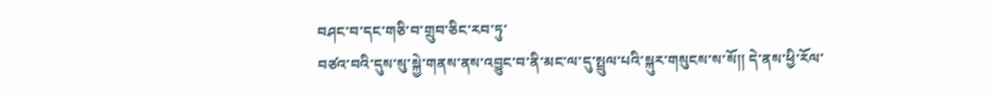བཤང་བ་དང་གཅི་བ་གྲུབ་ཅིང་རབ་ཏུ་
བཙའ་བའི་དུས་སུ་སྐྱེ་གནས་ནས་འབྱུང་བ་ནི་མང་ལ་དུ་སྤྲུལ་པའི་སྐུར་གསུངས་ས་སོ།། དེ་ནས་ཕྱི་རོལ་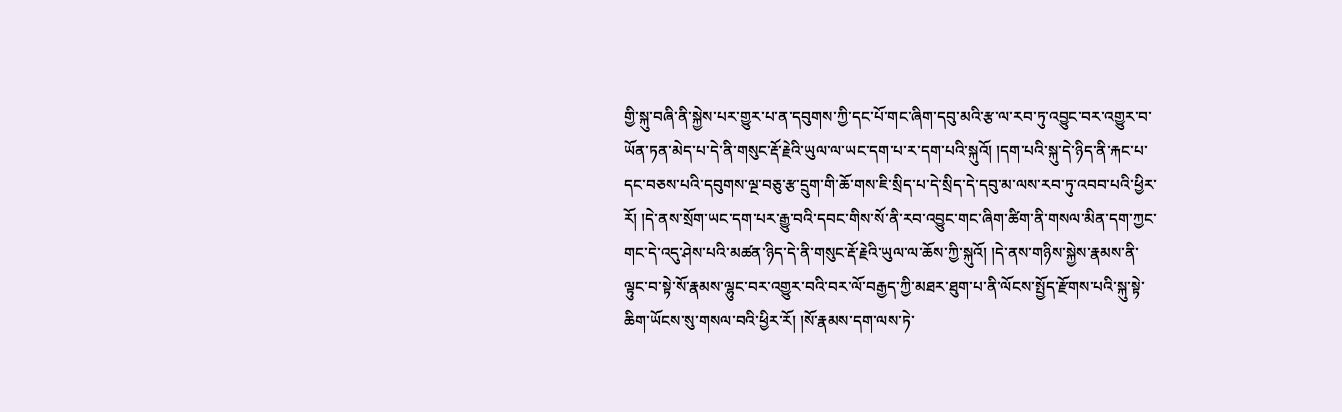གྱི་སྐུ་བཞི་ནི་སྐྱེས་པར་གྱུར་པ་ན་དབུགས་ཀྱི་དང་པོ་གང་ཞིག་དབུ་མའི་རྩ་ལ་རབ་ཏུ་འབྱུང་བར་འགྱུར་བ་ཡོན་ཏན་མེད་པ་དེ་ནི་གསུང་རྡོ་རྗེའི་ཡུལ་ལ་ཡང་དག་པ་ར་དག་པའི་སྐུའོ། །དག་པའི་སྐུ་དེ་ཉིད་ནི་རྐང་པ་དང་བཅས་པའི་དབུགས་ལྔ་བཅུ་རྩ་དྲུག་གི་ཆོ་གས་ཇི་སྲིད་པ་དེ་སྲིད་དེ་དབུ་མ་ལས་རབ་ཏུ་འབབ་པའི་ཕྱིར་རོ། །དེ་ནས་སྲོག་ཡང་དག་པར་རྒྱུ་བའི་དབང་གིས་སོ་ནི་རབ་འབྱུང་གང་ཞིག་ཚིག་ནི་གསལ་མིན་དག་ཀྱང་གང་དེ་འདུ་ཤེས་པའི་མཚན་ཉིད་དེ་ནི་གསུང་རྡོ་རྗེའི་ཡུལ་ལ་ཆོས་ཀྱི་སྐུའོ། །དེ་ནས་གཉིས་སྐྱེས་རྣམས་ནི་ལྟུང་བ་སྟེ་སོ་རྣམས་ལྷུང་བར་འགྱུར་བའི་བར་ལོ་བརྒྱད་ཀྱི་མཐར་ཐུག་པ་ནི་ལོངས་སྤྱོད་རྫོགས་པའི་སྐུ་སྟེ་ཆིག་ཡོངས་སུ་གསལ་བའི་ཕྱིར་རོ། །སོ་རྣམས་དག་ལས་ཏེ་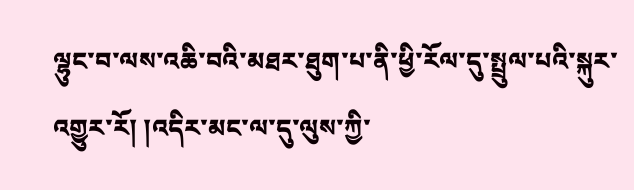ལྷུང་བ་ལས་འཆི་བའི་མཐར་ཐུག་པ་ནི་ཕྱི་རོལ་དུ་སྤྲུལ་པའི་སྐུར་འགྱུར་རོ། །འདིར་མང་ལ་དུ་ལུས་ཀྱི་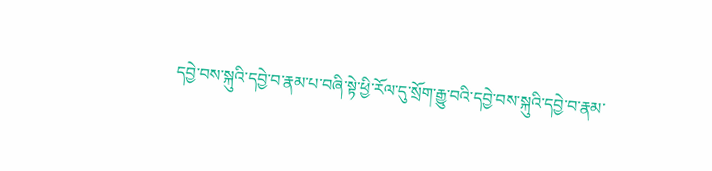དབྱེ་བས་སྐུའི་དབྱེ་བ་རྣམ་པ་བཞི་སྟེ་ཕྱི་རོལ་དུ་སྲོག་རྒྱུ་བའི་དབྱེ་བས་སྐུའི་དབྱེ་བ་རྣམ་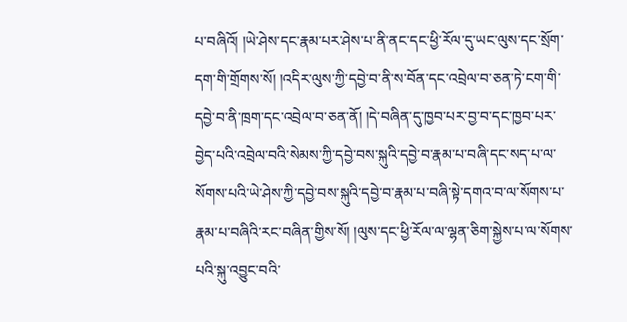པ་བཞིའོ། །ཡེ་ཤེས་དང་རྣམ་པར་ཤེས་པ་ནི་ནང་དང་ཕྱི་རོལ་དུ་ཡང་ལུས་དང་སྲོག་དག་གི་གྲོགས་སོ། །འདིར་ལུས་ཀྱི་དབྱེ་བ་ནི་ས་བོན་དང་འབྲེལ་བ་ཅན་ཏེ་ངག་གི་དབྱེ་བ་ནི་ཁྲག་དང་འབྲེལ་བ་ཅན་ནོ། །དེ་བཞིན་དུ་ཁྱབ་པར་བྱ་བ་དང་ཁྱབ་པར་བྱེད་པའི་འབྲེལ་བའི་སེམས་ཀྱི་དབྱེ་བས་སྐུའི་དབྱེ་བ་རྣམ་པ་བཞི་དང་སད་པ་ལ་སོགས་པའི་ཡེ་ཤེས་ཀྱི་དབྱེ་བས་སྐུའི་དབྱེ་བ་རྣམ་པ་བཞི་སྟེ་དགའ་བ་ལ་སོགས་པ་རྣམ་པ་བཞིའི་རང་བཞིན་གྱིས་སོ། །ལུས་དང་ཕྱི་རོལ་ལ་ལྷན་ཅིག་སྐྱེས་པ་ལ་སོགས་པའི་སྐུ་འབྱུང་བའི་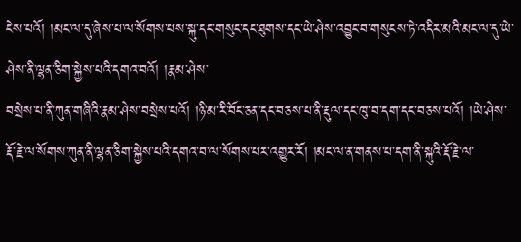ངེས་པའོ། །མང་ལ་དུ་ཞེས་པ་ལ་སོགས་པས་སྐུ་དང་གསུང་དང་ཐུགས་དང་ཡེ་ཤེས་འབྱུང་བ་གསུངས་ཏེ་འདིར་མའི་མང་ལ་དུ་ཡེ་ཤེས་ནི་ལྷན་ཅིག་སྐྱེས་པའི་དགའ་བའོ། །རྣམ་ཤེས་
བསྲེས་པ་ནི་ཀུན་གཞིའི་རྣམ་ཤེས་བསྲེས་པའོ། །ཉི་མ་རི་བོང་ཅན་དང་བཅས་པ་ནི་རྡུལ་དང་ཁུ་བ་དག་དང་བཅས་པའོ། །ཡེ་ཤེས་རྡོ་རྗེ་ལ་སོགས་ཀུན་ནི་ལྷན་ཅིག་སྐྱེས་པའི་དགའ་བ་ལ་སོགས་པར་འགྱུར་རོ། །མང་ལ་ན་གནས་པ་དག་ནི་སྐུའི་རྡོ་རྗེ་ལ་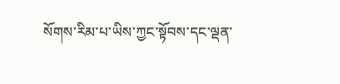སོགས་རིམ་པ་ཡིས་ཀྱང་སྟོབས་དང་ལྡན་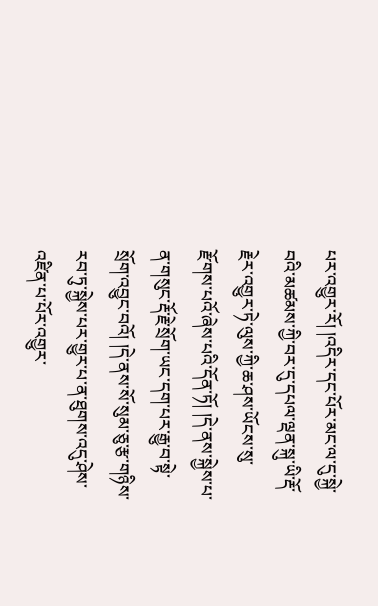པར་འགྱུར་རོ། །འདིར་དང་པོར་མང་ལ་དུ་སྐྱེ་བའི་མཚམས་ཀྱི་བར་དུ་དཔལ་ལྡན་སྐུ་ཡི་རྡོ་རྗེར་འགྱུར་ཏེ་ལུས་ཀྱི་ཆ་ཤས་ཡོངས་སུ་རྫོགས་པའོ་ཞེས་པའི་དོན་ཏོ། །དེ་ནས་སྐྱེས་པ་ན་གསུང་རྡོ་རྗེ་སྲོག་ཡང་དག་པར་རྒྱུ་བ་སྟེ་སྲོག་འབྱུང་བའོ། །དེ་ནས་སོ་སུམ་ཅུ་རྩ་གཉིས་རབ་ཏུ་སྐྱེས་པར་གྱུར་པ་ན་ཐུགས་འདུ་ཤེས་འཛིན་པ་པོར་འགྱུར་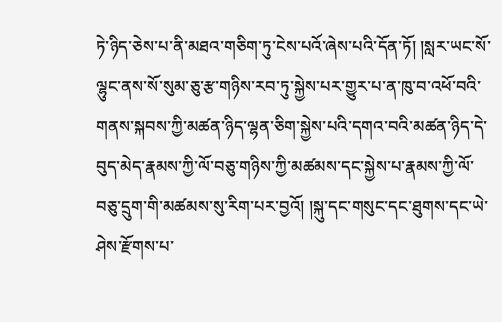ཏེ་ཉིད་ཅེས་པ་ནི་མཐའ་གཅིག་ཏུ་ངེས་པའོ་ཞེས་པའི་དོན་ཏོ། །སླར་ཡང་སོ་ལྷུང་ནས་སོ་སུམ་ཅུ་རྩ་གཉིས་རབ་ཏུ་སྐྱེས་པར་གྱུར་པ་ན་ཁུ་བ་འཕོ་བའི་གནས་སྐབས་ཀྱི་མཚན་ཉིད་ལྷན་ཅིག་སྐྱེས་པའི་དགའ་བའི་མཚན་ཉིད་དེ་བུད་མེད་རྣམས་ཀྱི་ལོ་བཅུ་གཉིས་ཀྱི་མཚམས་དང་སྐྱེས་པ་རྣམས་ཀྱི་ལོ་བཅུ་དྲུག་གི་མཚམས་སུ་རིག་པར་བྱའོ། །སྐུ་དང་གསུང་དང་ཐུགས་དང་ཡེ་ཤེས་རྫོགས་པ་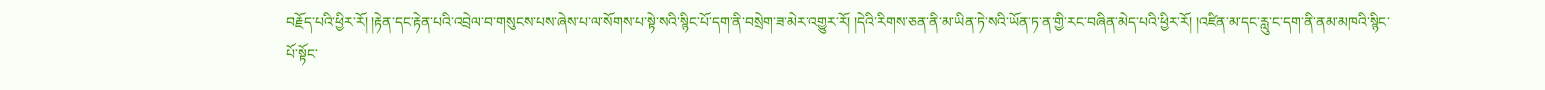བརྗོད་པའི་ཕྱིར་རོ། །རྟེན་དང་རྟེན་པའི་འབྲེལ་བ་གསུངས་པས་ཞེས་པ་ལ་སོགས་པ་སྟེ་སའི་སྙིང་པོ་དག་ནི་བསྲེག་ཟ་མེར་འགྱུར་རོ། །དེའི་རིགས་ཅན་ནི་མ་ཡིན་ཏེ་སའི་ཡོན་ཏ་ན་གྱི་རང་བཞིན་མེད་པའི་ཕྱིར་རོ། །འཛིན་མ་དང་རླུ་ང་དག་ནི་ནམ་མཁའི་སྙིང་པོ་སྟོང་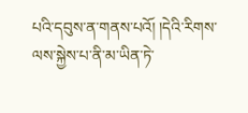པའི་དབུས་ན་གནས་པའོ། །དེའི་རིགས་ལས་སྐྱེས་པ་ནི་མ་ཡིན་ཏེ་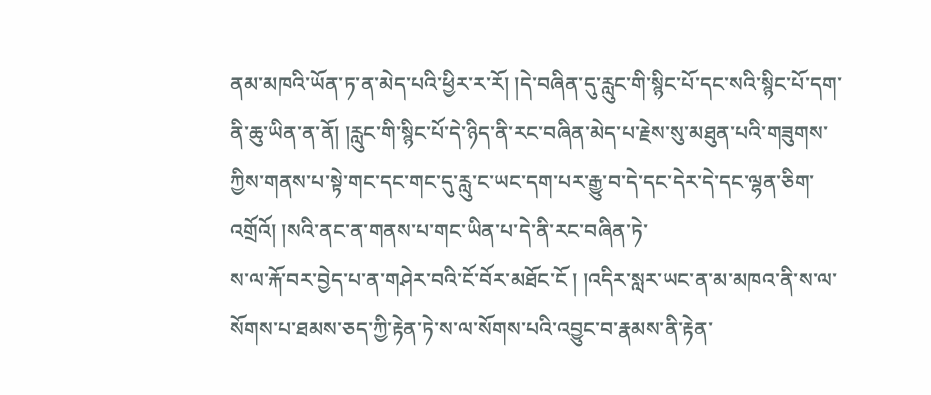ནམ་མཁའི་ཡོན་ཏ་ན་མེད་པའི་ཕྱིར་ར་རོ། །དེ་བཞིན་དུ་རླུང་གི་སྙིང་པོ་དང་སའི་སྙིང་པོ་དག་ནི་ཆུ་ཡིན་ན་ནོ། །རླུང་གི་སྙིང་པོ་དེ་ཉིད་ནི་རང་བཞིན་མེད་པ་རྗེས་སུ་མཐུན་པའི་གཟུགས་ཀྱིས་གནས་པ་སྟེ་གང་དང་གང་དུ་རླུ་ང་ཡང་དག་པར་རྒྱུ་བ་དེ་དང་དེར་དེ་དང་ལྷན་ཅིག་འགྲོའོ། །སའི་ནང་ན་གནས་པ་གང་ཡིན་པ་དེ་ནི་རང་བཞིན་ཏེ་
ས་ལ་རྐོ་བར་བྱེད་པ་ན་གཤེར་བའི་ངོ་བོར་མཐོང་ངོ ། །འདིར་སླར་ཡང་ན་མ་མཁའ་ནི་ས་ལ་སོགས་པ་ཐམས་ཅད་ཀྱི་རྟེན་ཏེ་ས་ལ་སོགས་པའི་འབྱུང་བ་རྣམས་ནི་རྟེན་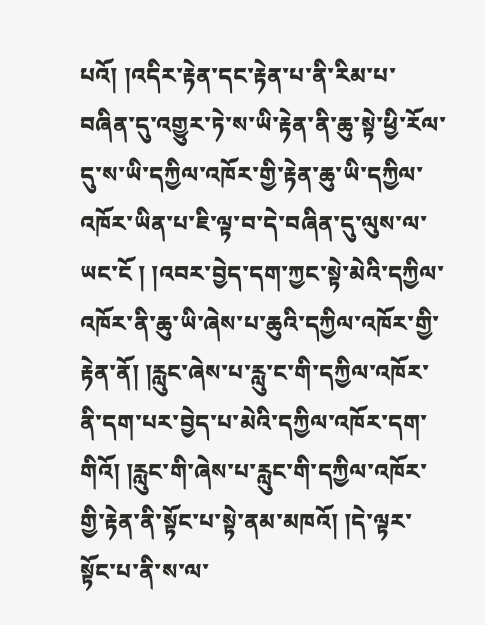པའོ། །འདིར་རྟེན་དང་རྟེན་པ་ནི་རིམ་པ་བཞིན་དུ་འགྱུར་ཏེ་ས་ཡི་རྟེན་ནི་ཆུ་སྟེ་ཕྱི་རོལ་དུ་ས་ཡི་དཀྱིལ་འཁོར་གྱི་རྟེན་ཆུ་ཡི་དཀྱིལ་འཁོར་ཡིན་པ་ཇི་ལྟ་བ་དེ་བཞིན་དུ་ལུས་ལ་ཡང་ངོ ། །འབར་བྱེད་དག་ཀྱང་སྟེ་མེའི་དཀྱིལ་འཁོར་ནི་ཆུ་ཡི་ཞེས་པ་ཆུའི་དཀྱིལ་འཁོར་གྱི་རྟེན་ནོ། །རླུང་ཞེས་པ་རླུ་ང་གི་དཀྱིལ་འཁོར་ནི་དག་པར་བྱེད་པ་མེའི་དཀྱིལ་འཁོར་དག་གིའོ། །རླུང་གི་ཞེས་པ་རླུང་གི་དཀྱིལ་འཁོར་གྱི་རྟེན་ནི་སྟོང་པ་སྟེ་ནམ་མཁའོ། །དེ་ལྟར་སྟོང་པ་ནི་ས་ལ་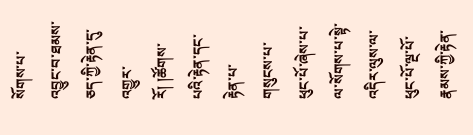སོགས་པ་འབྱུང་བ་ཐམས་ཅད་ཀྱི་རྟེན་དུ་འགྱུར་རོ། །ཚོགས་པའི་རྟེན་དང་རྟེན་པ་གསུངས་པ་ཕུང་པོ་ཞེས་པ་ལ་སོགས་པ་སྟེ་འདིར་ལུས་ལ་ཕུང་པོ་ལྔ་པོ་རྣམས་ཀྱི་རྟེན་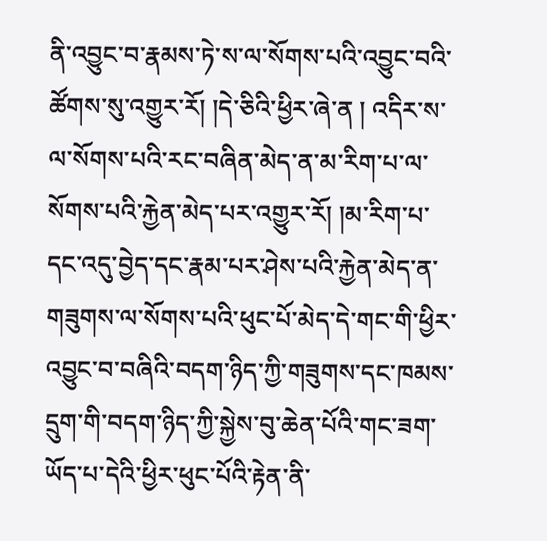ནི་འབྱུང་བ་རྣམས་ཏེ་ས་ལ་སོགས་པའི་འབྱུང་བའི་ཚོགས་སུ་འགྱུར་རོ། །དེ་ཅིའི་ཕྱིར་ཞེ་ན ། འདིར་ས་ལ་སོགས་པའི་རང་བཞིན་མེད་ན་མ་རིག་པ་ལ་སོགས་པའི་རྐྱེན་མེད་པར་འགྱུར་རོ། །མ་རིག་པ་དང་འདུ་བྱེད་དང་རྣམ་པར་ཤེས་པའི་རྐྱེན་མེད་ན་གཟུགས་ལ་སོགས་པའི་ཕུང་པོ་མེད་དེ་གང་གི་ཕྱིར་འབྱུང་བ་བཞིའི་བདག་ཉིད་ཀྱི་གཟུགས་དང་ཁམས་དྲུག་གི་བདག་ཉིད་ཀྱི་སྐྱེས་བུ་ཆེན་པོའི་གང་ཟག་ཡོད་པ་དེའི་ཕྱིར་ཕུང་པོའི་རྟེན་ནི་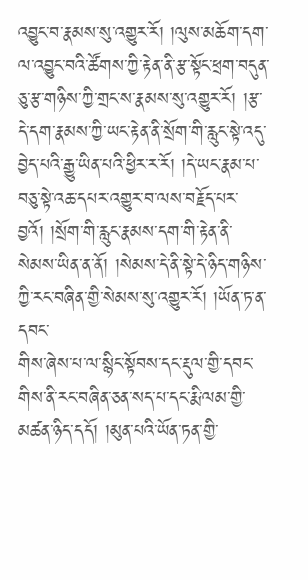འབྱུང་བ་རྣམས་སུ་འགྱུར་རོ། །ལུས་མཆོག་དག་ལ་འབྱུང་བའི་ཚོགས་ཀྱི་རྟེན་ནི་རྩ་སྟོང་ཕྲག་བདུན་ཅུ་རྩ་གཉིས་ཀྱི་གྲང་ས་རྣམས་སུ་འགྱུར་རོ། །རྩ་དེ་དག་རྣམས་ཀྱི་ཡང་རྟེན་ནི་སྲོག་གི་རླུང་སྟེ་འདུ་བྱེད་པའི་རྒྱུ་ཡིན་པའི་ཕྱིར་ར་རོ། །དེ་ཡང་རྣམ་པ་བཅུ་སྟེ་འཆ་དཔར་འགྱུར་བ་ལས་བརྗོད་པར་བྱའོ། །སྲོག་གི་རླུང་རྣམས་དག་གི་རྟེན་ནི་སེམས་ཡིན་ན་ནོ། །སེམས་དེ་ནི་སྟེ་དེ་ཉིད་གཉིས་ཀྱི་རང་བཞིན་གྱི་སེམས་སུ་འགྱུར་རོ། །ཡོན་ཏ་ན་དབང་
གིས་ཞེས་པ་ལ་སྙིང་སྟོབས་དང་རྡུལ་གྱི་དབང་གིས་ནི་རང་བཞིན་ཅན་སད་པ་དང་རྨི་ལམ་གྱི་མཚན་ཉིད་དདོ། །མུན་པའི་ཡོན་ཏན་གྱི་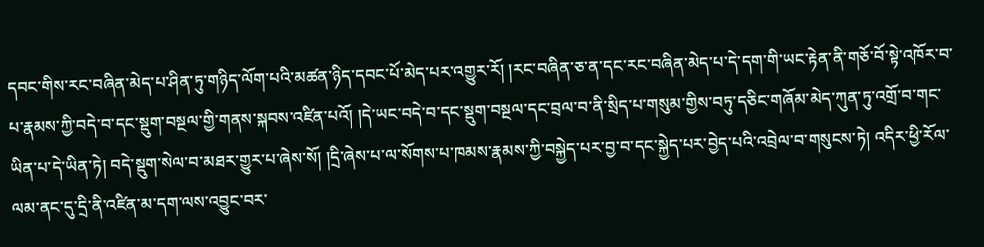དབང་གིས་རང་བཞིན་མེད་པ་ཤིན་ཏུ་གཉིད་ལོག་པའི་མཚན་ཉིད་དབང་པོ་མེད་པར་འགྱུར་རོ། །རང་བཞིན་ཅ་ན་དང་རང་བཞིན་མེད་པ་དེ་དག་གི་ཡང་རྟེན་ནི་གཅོ་བོ་སྟེ་འཁོར་བ་པ་རྣམས་ཀྱི་བདེ་བ་དང་སྡུག་བསྔལ་གྱི་གནས་སྐབས་འཛིན་པའོ། །དེ་ཡང་བདེ་བ་དང་སྡུག་བསྔལ་དང་བྲལ་བ་ནི་སྲིད་པ་གསུམ་གྱིས་བཏུ་དཅིང་གཞོམ་མེད་ཀུན་ཏུ་འགྲོ་བ་གང་ཡིན་པ་དེ་ཡིན་ཏེ། བདེ་སྡུག་སེལ་བ་མཐར་གྱུར་པ་ཞེས་སོ། །དྲི་ཞེས་པ་ལ་སོགས་པ་ཁམས་རྣམས་ཀྱི་བསྐྱེད་པར་བྱ་བ་དང་སྐྱེད་པར་བྱེད་པའི་འབྲེལ་བ་གསུངས་ཏེ། འདིར་ཕྱི་རོལ་ལམ་ནང་དུ་དྲི་ནི་འཛིན་མ་དག་ལས་འབྱུང་བར་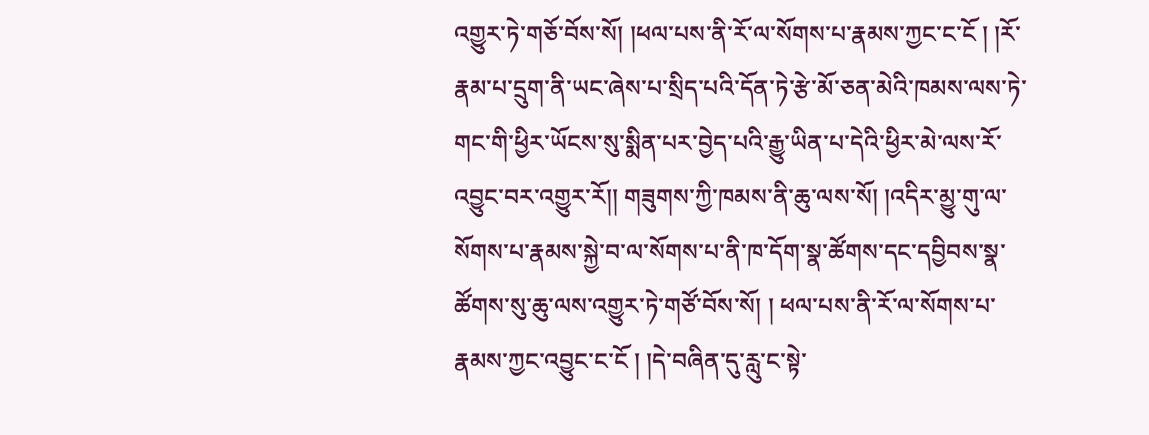འགྱུར་ཏེ་གཅོ་བོས་སོ། །ཕལ་པས་ནི་རོ་ལ་སོགས་པ་རྣམས་ཀྱང་ང་ངོ ། །རོ་རྣམ་པ་དྲུག་ནི་ཡང་ཞེས་པ་སྲིད་པའི་དོན་ཏེ་རྩེ་མོ་ཅན་མེའི་ཁམས་ལས་ཏེ་གང་གི་ཕྱིར་ཡོངས་སུ་སྨིན་པར་བྱེད་པའི་རྒྱུ་ཡིན་པ་དེའི་ཕྱིར་མེ་ལས་རོ་འབྱུང་བར་འགྱུར་རོ།། གཟུགས་ཀྱི་ཁམས་ནི་ཆུ་ལས་སོ། །འདིར་མྱུ་གུ་ལ་སོགས་པ་རྣམས་སྐྱེ་བ་ལ་སོགས་པ་ནི་ཁ་དོག་སྣ་ཚོགས་དང་དབྱིབས་སྣ་ཚོགས་སུ་ཆུ་ལས་འགྱུར་ཏེ་གཙོ་བོས་སོ། ། ཕལ་པས་ནི་རོ་ལ་སོགས་པ་རྣམས་ཀྱང་འབྱུང་ང་ངོ ། །དེ་བཞིན་དུ་རླུ་ང་སྟེ་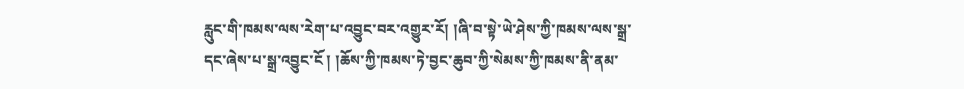རླུང་གི་ཁམས་ལས་རེག་པ་འབྱུང་བར་འགྱུར་རོ། །ཞི་བ་སྟེ་ཡེ་ཤེས་ཀྱི་ཁམས་ལས་སྒྲ་དང་ཞེས་པ་སྒྲ་འབྱུང་ངོ ། །ཆོས་ཀྱི་ཁམས་ཏེ་བྱང་ཆུབ་ཀྱི་སེམས་ཀྱི་ཁམས་ནི་ནམ་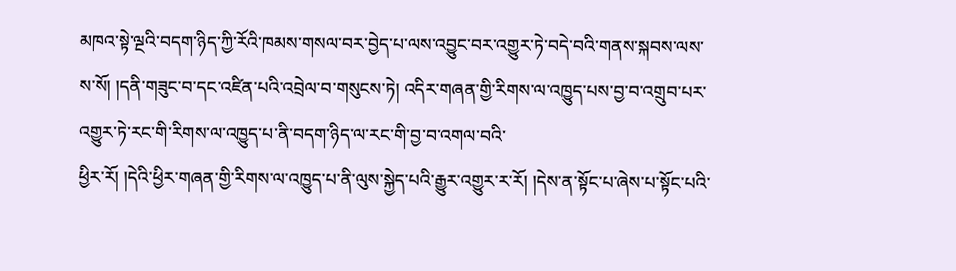མཁའ་སྟེ་ལྔའི་བདག་ཉིད་ཀྱི་རོའི་ཁམས་གསལ་བར་བྱེད་པ་ལས་འབྱུང་བར་འགྱུར་ཏེ་བདེ་བའི་གནས་སྐབས་ལས་ས་སོ། །དནི་གཟུང་བ་དང་འཛིན་པའི་འབྲེལ་བ་གསུངས་ཏེ། འདིར་གཞན་གྱི་རིགས་ལ་འཁྱུད་པས་བྱ་བ་འགྲུབ་པར་འགྱུར་ཏེ་རང་གི་རིགས་ལ་འཁྱུད་པ་ནི་བདག་ཉིད་ལ་རང་གི་བྱ་བ་འགལ་བའི་
ཕྱིར་རོ། །དེའི་ཕྱིར་གཞན་གྱི་རིགས་ལ་འཁྱུད་པ་ནི་ལུས་སྐྱེད་པའི་རྒྱུར་འགྱུར་ར་རོ། །དེས་ན་སྟོང་པ་ཞེས་པ་སྟོང་པའི་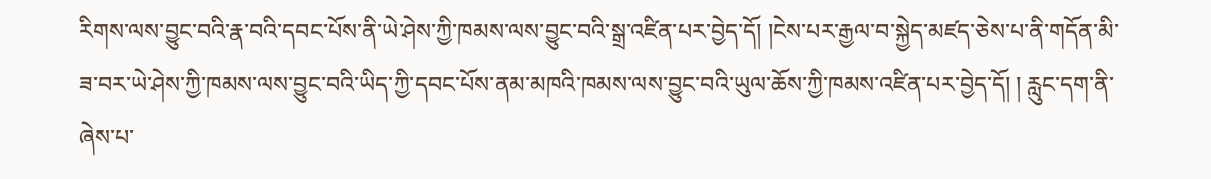རིགས་ལས་བྱུང་བའི་རྣ་བའི་དབང་པོས་ནི་ཡེ་ཤེས་ཀྱི་ཁམས་ལས་བྱུང་བའི་སྒྲ་འཛིན་པར་བྱེད་དོ། །ངེས་པར་རྒྱལ་བ་སྐྱེད་མཛད་ཅེས་པ་ནི་གདོན་མི་ཟ་བར་ཡེ་ཤེས་ཀྱི་ཁམས་ལས་བྱུང་བའི་ཡིད་ཀྱི་དབང་པོས་ནམ་མཁའི་ཁམས་ལས་བྱུང་བའི་ཡུལ་ཆོས་ཀྱི་ཁམས་འཛིན་པར་བྱེད་དོ། ། རླུང་དག་ནི་ཞེས་པ་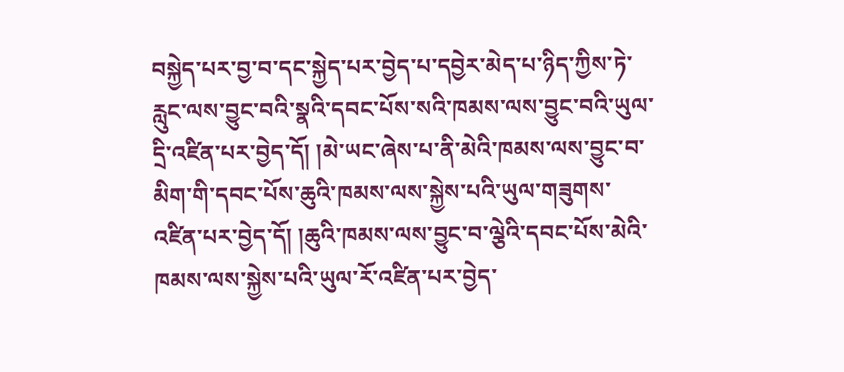བསྐྱེད་པར་བྱ་བ་དང་སྐྱེད་པར་བྱེད་པ་དབྱེར་མེད་པ་ཉིད་ཀྱིས་ཏེ་རླུང་ལས་བྱུང་བའི་སྣའི་དབང་པོས་སའི་ཁམས་ལས་བྱུང་བའི་ཡུལ་དྲི་འཛིན་པར་བྱེད་དོ། །མེ་ཡང་ཞེས་པ་ནི་མེའི་ཁམས་ལས་བྱུང་བ་མིག་གི་དབང་པོས་ཆུའི་ཁམས་ལས་སྐྱེས་པའི་ཡུལ་གཟུགས་འཛིན་པར་བྱེད་དོ། །ཆུའི་ཁམས་ལས་བྱུང་བ་ལྕེའི་དབང་པོས་མེའི་ཁམས་ལས་སྐྱེས་པའི་ཡུལ་རོ་འཛིན་པར་བྱེད་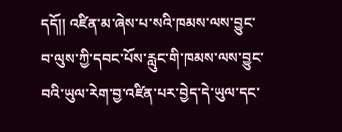དདོ།། འཛིན་མ་ཞེས་པ་སའི་ཁམས་ལས་བྱུང་བ་ལུས་ཀྱི་དབང་པོས་རླུང་གི་ཁམས་ལས་བྱུང་བའི་ཡུལ་རེག་བྱ་འཛིན་པར་བྱེད་དེ་ཡུལ་དང་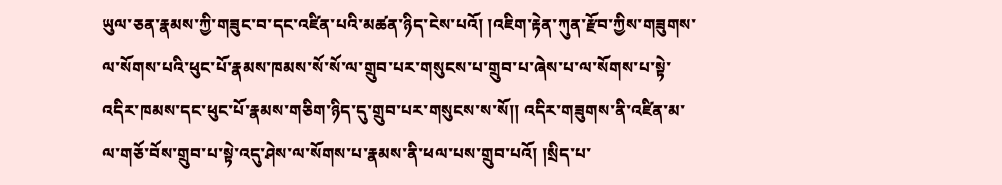ཡུལ་ཅན་རྣམས་ཀྱི་གཟུང་བ་དང་འཛིན་པའི་མཚན་ཉིད་ངེས་པའོ། །འཇིག་རྟེན་ཀུན་རྫོབ་ཀྱིས་གཟུགས་ལ་སོགས་པའི་ཕུང་པོ་རྣམས་ཁམས་སོ་སོ་ལ་གྲུབ་པར་གསུངས་པ་གྲུབ་པ་ཞེས་པ་ལ་སོགས་པ་སྟེ་འདིར་ཁམས་དང་ཕུང་པོ་རྣམས་གཅིག་ཉིད་དུ་གྲུབ་པར་གསུངས་ས་སོ།། འདིར་གཟུགས་ནི་འཛིན་མ་ལ་གཅོ་བོས་གྲུབ་པ་སྟེ་འདུ་ཤེས་ལ་སོགས་པ་རྣམས་ནི་ཕལ་པས་གྲུབ་པའོ། །སྲིད་པ་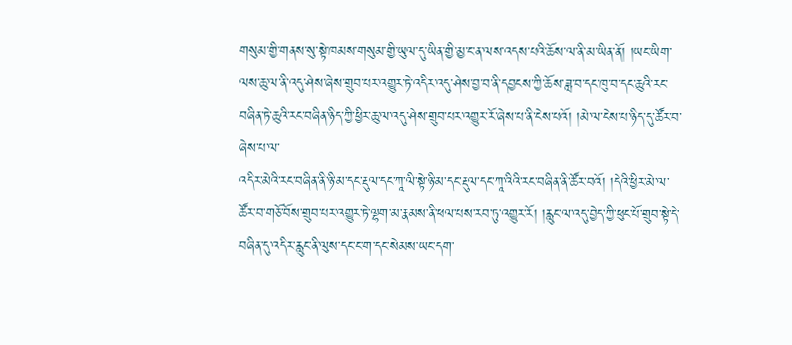གསུམ་གྱི་གནས་སུ་སྟེ་ཁམས་གསུམ་གྱི་ཡུལ་དུ་ཡིན་གྱི་མྱ་ང་ན་ལས་འདས་པའི་ཆོས་ལ་ནི་མ་ཡིན་ནོ། །ཡང་ཡིག་ལས་ཆུ་ལ་ནི་འདུ་ཤེས་ཞེས་གྲུབ་པར་འགྱུར་ཏེ་འདིར་འདུ་ཤེས་བྱ་བ་ནི་དབྱངས་ཀྱི་ཆོས་ཟླ་བ་དང་ཁུ་བ་དང་ཆུའི་རང་བཞིན་ཏེ་ཆུའི་རང་བཞིན་ཉིད་ཀྱི་ཕྱིར་ཆུ་ལ་འདུ་ཤེས་གྲུབ་པར་འགྱུར་རོ་ཞེས་པ་ནི་ངེས་པའོ། །མེ་ལ་ངེས་པ་ཉིད་དུ་ཚོར་བ་ཞེས་པ་ལ་
འདིར་མེའི་རང་བཞིན་ནི་ཉི་མ་དང་རྡུལ་དང་ཀཱ་ལི་སྟེ་ཉི་མ་དང་རྡུལ་དང་ཀཱ་འིའི་རང་བཞིན་ནི་ཚོར་བའོ། །དེའི་ཕྱིར་མེ་ལ་ཚོར་བ་གཅོ་བོས་གྲུབ་པར་འགྱུར་ཏེ་ལྷག་མ་རྣམས་ནི་ཕལ་པས་རབ་ཏུ་འགྱུར་རོ། །རླུང་ལ་འདུ་བྱེད་ཀྱི་ཕུང་པོ་གྲུབ་སྟེ་དེ་བཞིན་དུ་འདིར་རླུང་ནི་ལུས་དང་ང་ག་དང་སེམས་ཡང་དག་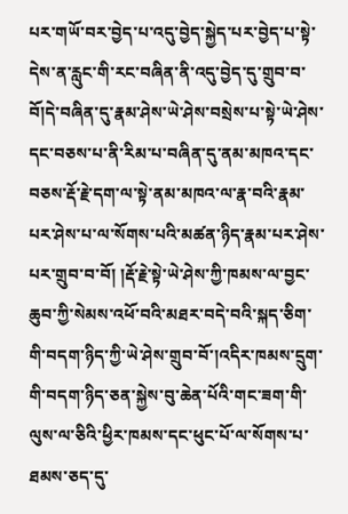པར་གཡོ་བར་བྱེད་པ་འདུ་བྱེད་སྐྱེད་པར་བྱེད་པ་སྟེ་དེས་ན་རླུང་གི་རང་བཞིན་ནི་འདུ་བྱེད་དུ་གྲུབ་བ་བོ།དེ་བཞིན་དུ་རྣམ་ཤེས་ཡེ་ཤེས་བསྲེས་པ་སྟེ་ཡེ་ཤེས་དང་བཅས་པ་ནི་རིམ་པ་བཞིན་དུ་ནམ་མཁའ་དང་བཅས་རྡོ་རྗེ་དག་ལ་སྟེ་ནམ་མཁའ་ལ་རྣ་བའི་རྣམ་པར་ཤེས་པ་ལ་སོགས་པའི་མཚན་ཉིད་རྣམ་པར་ཤེས་པར་གྲུབ་བ་བོ། །རྡོ་རྗེ་སྟེ་ཡེ་ཤེས་ཀྱི་ཁམས་ལ་བྱང་ཆུབ་ཀྱི་སེམས་འཕོ་བའི་མཐར་བདེ་བའི་སྐད་ཅིག་གི་བདག་ཉིད་ཀྱི་ཡེ་ཤེས་གྲུབ་བོ་།འདིར་ཁམས་དྲུག་གི་བདག་ཉིད་ཅན་སྐྱེས་བུ་ཆེན་པོའི་གང་ཟག་གི་ལུས་ལ་ཅིའི་ཕྱིར་ཁམས་དང་ཕུང་པོ་ལ་སོགས་པ་ཐམས་ཅད་དུ་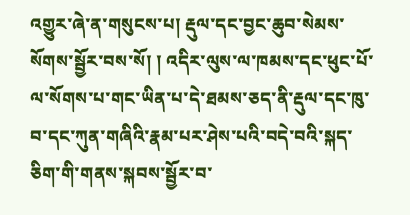འགྱུར་ཞེ་ན་གསུངས་པ། རྡུལ་དང་བྱང་ཆུབ་སེམས་སོགས་སྦྱོར་བས་སོ། ། འདིར་ལུས་ལ་ཁམས་དང་ཕུང་པོ་ལ་སོགས་པ་གང་ཡིན་པ་དེ་ཐམས་ཅད་ནི་རྡུལ་དང་ཁུ་བ་དང་ཀུན་གཞིའི་རྣམ་པར་ཤེས་པའི་བདེ་བའི་སྐད་ཅིག་གི་གནས་སྐབས་སྦྱོར་བ་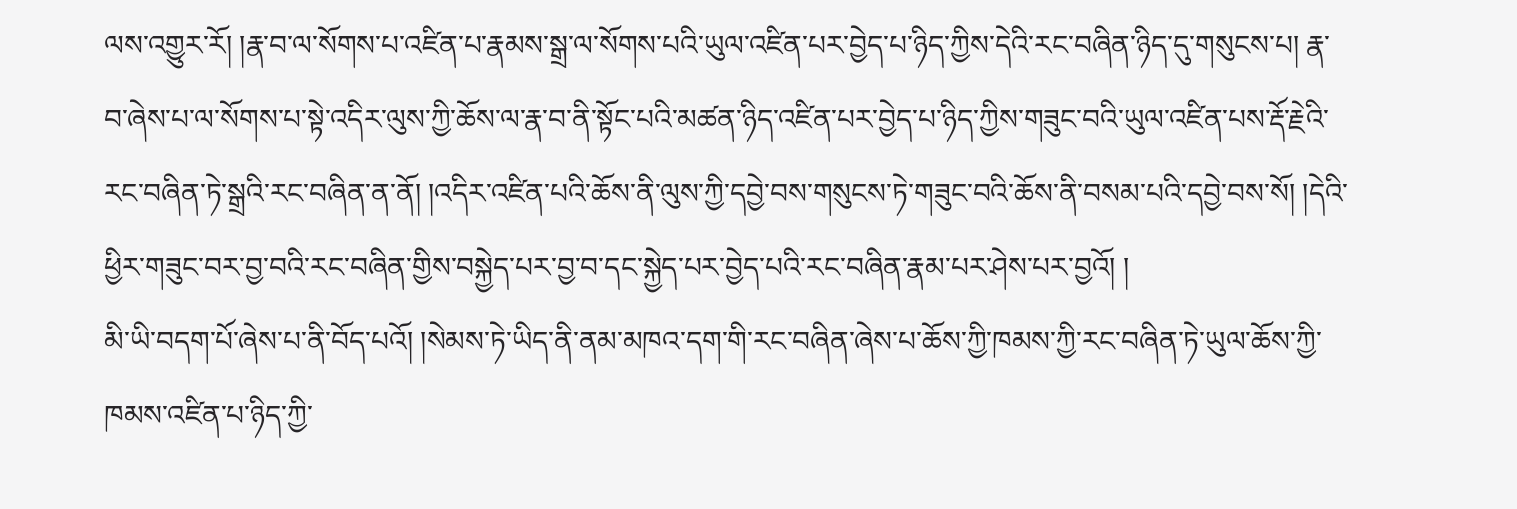ལས་འགྱུར་རོ། །རྣ་བ་ལ་སོགས་པ་འཛིན་པ་རྣམས་སྒྲ་ལ་སོགས་པའི་ཡུལ་འཛིན་པར་བྱེད་པ་ཉིད་ཀྱིས་དེའི་རང་བཞིན་ཉིད་དུ་གསུངས་པ། རྣ་བ་ཞེས་པ་ལ་སོགས་པ་སྟེ་འདིར་ལུས་ཀྱི་ཆོས་ལ་རྣ་བ་ནི་སྟོང་པའི་མཚན་ཉིད་འཛིན་པར་བྱེད་པ་ཉིད་ཀྱིས་གཟུང་བའི་ཡུལ་འཛིན་པས་རྡོ་རྗེའི་རང་བཞིན་ཏེ་སྒྲའི་རང་བཞིན་ན་ནོ། །འདིར་འཛིན་པའི་ཆོས་ནི་ལུས་ཀྱི་དབྱེ་བས་གསུངས་ཏེ་གཟུང་བའི་ཆོས་ནི་བསམ་པའི་དབྱེ་བས་སོ། །དེའི་ཕྱིར་གཟུང་བར་བྱ་བའི་རང་བཞིན་གྱིས་བསྐྱེད་པར་བྱ་བ་དང་སྐྱེད་པར་བྱེད་པའི་རང་བཞིན་རྣམ་པར་ཤེས་པར་བྱའོ། །
མི་ཡི་བདག་པོ་ཞེས་པ་ནི་བོད་པའོ། །སེམས་ཏེ་ཡིད་ནི་ནམ་མཁའ་དག་གི་རང་བཞིན་ཞེས་པ་ཆོས་ཀྱི་ཁམས་ཀྱི་རང་བཞིན་ཏེ་ཡུལ་ཆོས་ཀྱི་ཁམས་འཛིན་པ་ཉིད་ཀྱི་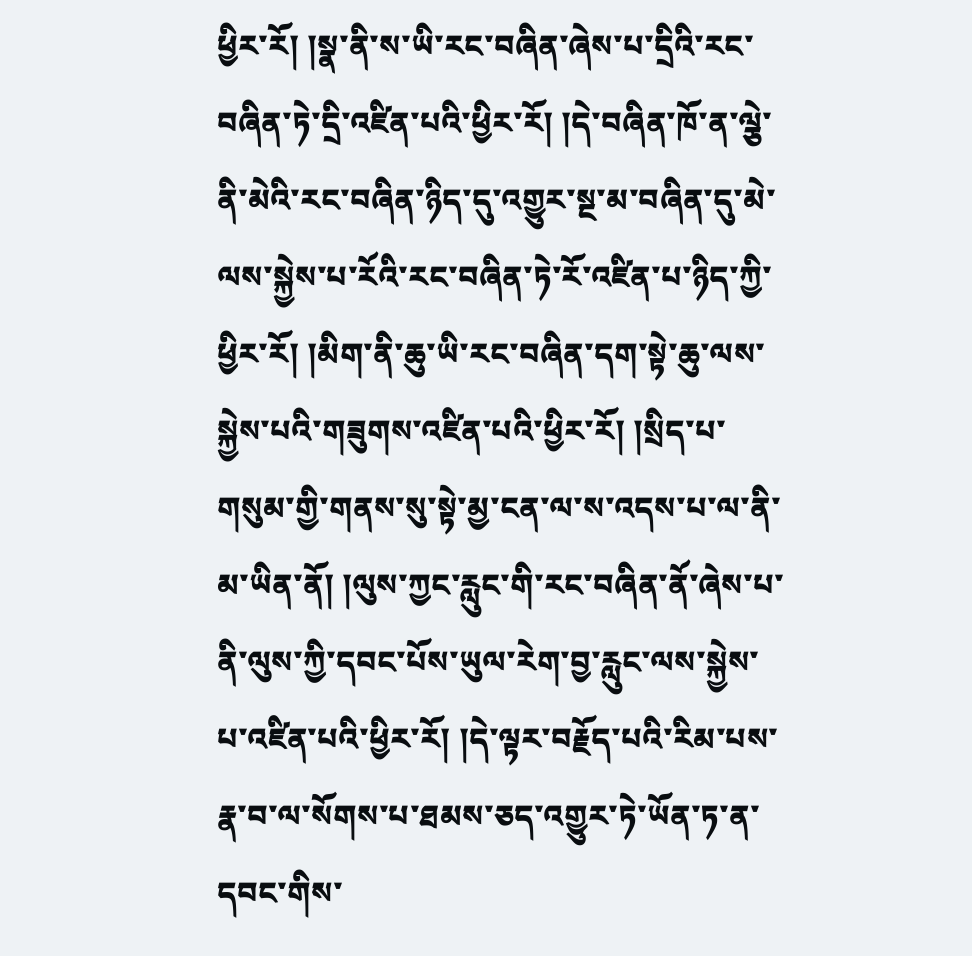ཕྱིར་རོ། །སྣ་ནི་ས་ཡི་རང་བཞིན་ཞེས་པ་དྲིའི་རང་བཞིན་ཏེ་དྲི་འཛིན་པའི་ཕྱིར་རོ། །དེ་བཞིན་ཁོ་ན་ལྕེ་ནི་མེའི་རང་བཞིན་ཉིད་དུ་འགྱུར་སྔ་མ་བཞིན་དུ་མེ་ལས་སྐྱེས་པ་རོའི་རང་བཞིན་ཏེ་རོ་འཛིན་པ་ཉིད་ཀྱི་ཕྱིར་རོ། །མིག་ནི་ཆུ་ཡི་རང་བཞིན་དག་སྟེ་ཆུ་ལས་སྐྱེས་པའི་གཟུགས་འཛིན་པའི་ཕྱིར་རོ། །སྲིད་པ་གསུམ་གྱི་གནས་སུ་སྟེ་མྱ་ངན་ལ་ས་འདས་པ་ལ་ནི་མ་ཡིན་ནོ། །ལུས་ཀྱང་རླུང་གི་རང་བཞིན་ནོ་ཞེས་པ་ནི་ལུས་ཀྱི་དབང་པོས་ཡུལ་རེག་བྱ་རླུང་ལས་སྐྱེས་པ་འཛིན་པའི་ཕྱིར་རོ། །དེ་ལྟར་བརྗོད་པའི་རིམ་པས་རྣ་བ་ལ་སོགས་པ་ཐམས་ཅད་འགྱུར་ཏེ་ཡོན་ཏ་ན་དབང་གིས་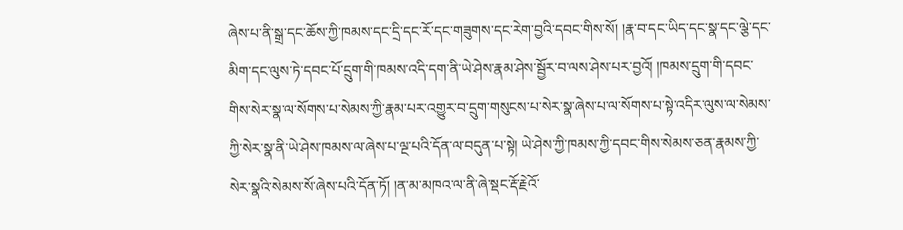ཞེས་པ་ནི་སྒྲ་དང་ཆོས་ཀྱི་ཁམས་དང་དྲི་དང་རོ་དང་གཟུགས་དང་རེག་བྱའི་དབང་གིས་སོ། །རྣ་བ་དང་ཡིད་དང་སྣ་དང་ལྕེ་དང་མིག་དང་ལུས་ཏེ་དབང་པོ་དྲུག་གི་ཁམས་འདི་དག་ནི་ཡེ་ཤེས་རྣམ་ཤེས་སྦྱོར་བ་ལས་ཤེས་པར་བྱའོ། །ཁམས་དྲུག་གི་དབང་གིས་སེར་སྣ་ལ་སོགས་པ་སེམས་ཀྱི་རྣམ་པར་འགྱུར་བ་དྲུག་གསུངས་པ་སེར་སྣ་ཞེས་པ་ལ་སོགས་པ་སྟེ་འདིར་ལུས་ལ་སེམས་ཀྱི་སེར་སྣ་ནི་ཡེ་ཤེས་ཁམས་ལ་ཞེས་པ་ལྔ་པའི་དོན་ལ་བདུན་པ་སྟེ། ཡེ་ཤེས་ཀྱི་ཁམས་ཀྱི་དབང་གིས་སེམས་ཅན་རྣམས་ཀྱི་སེར་སྣའི་སེམས་སོ་ཞེས་པའི་དོན་ཏོ། །ན་མ་མཁའ་ལ་ནི་ཞེ་སྡང་རྡོ་རྗེའོ་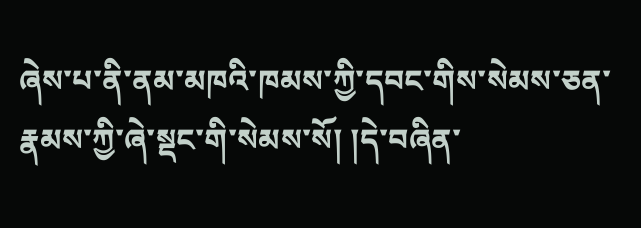ཞེས་པ་ནི་ནམ་མཁའི་ཁམས་ཀྱི་དབང་གིས་སེམས་ཅན་རྣམས་ཀྱི་ཞེ་སྡང་གི་སེམས་སོ། །དེ་བཞིན་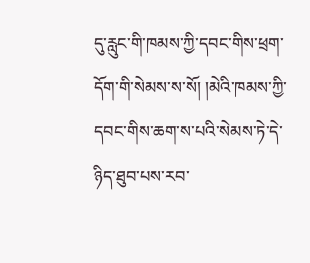དུ་རླུང་གི་ཁམས་ཀྱི་དབང་གིས་ཕྲག་དོག་གི་སེམས་ས་སོ། །མེའི་ཁམས་ཀྱི་དབང་གིས་ཆག་ས་པའི་སེམས་ཏེ་དེ་ཉིད་ཐུབ་པས་རབ་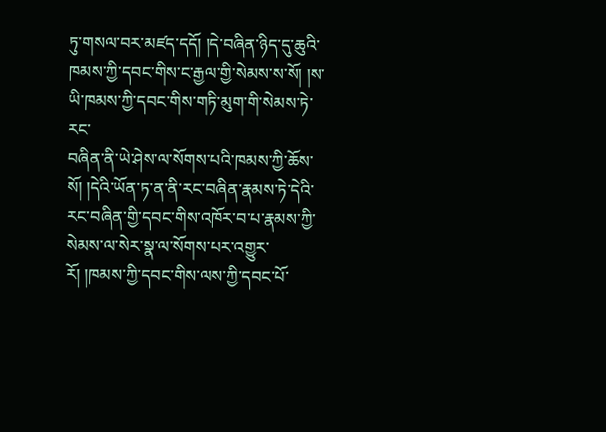ཏུ་གསལ་བར་མཛད་དདོ། །དེ་བཞིན་ཉིད་དུ་ཆུའི་ཁམས་ཀྱི་དབང་གིས་ང་རྒྱལ་གྱི་སེམས་ས་སོ། །ས་ཡི་ཁམས་ཀྱི་དབང་གིས་གཏི་མུག་གི་སེམས་ཏེ་རང་
བཞིན་ནི་ཡེ་ཤེས་ལ་སོགས་པའི་ཁམས་ཀྱི་ཆོས་སོ། །དེའི་ཡོན་ཏ་ན་ནི་རང་བཞིན་རྣམས་ཏེ་དེའི་རང་བཞིན་གྱི་དབང་གིས་འཁོར་བ་པ་རྣམས་ཀྱི་སེམས་ལ་སེར་སྣ་ལ་སོགས་པར་འགྱུར་རོ། །ཁམས་ཀྱི་དབང་གིས་ལས་ཀྱི་དབང་པོ་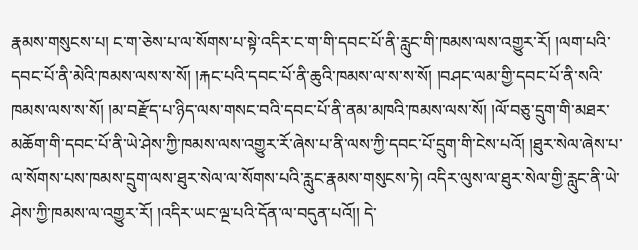རྣམས་གསུངས་པ། ང་ག་ཅེས་པ་ལ་སོགས་པ་སྟེ་འདིར་ང་ག་གི་དབང་པོ་ནི་རླུང་གི་ཁམས་ལས་འགྱུར་རོ། །ལག་པའི་དབང་པོ་ནི་མེའི་ཁམས་ལས་ས་སོ། །རྐང་པའི་དབང་པོ་ནི་ཆུའི་ཁམས་ལ་ས་ས་སོ། །བཤང་ལམ་གྱི་དབང་པོ་ནི་སའི་ཁམས་ལས་ས་སོ། །མ་བརྫོད་པ་ཉིད་ལས་གསང་བའི་དབང་པོ་ནི་ནམ་མཁའི་ཁམས་ལས་སོ། །ལོ་བཅུ་དྲུག་གི་མཐར་མཆོག་གི་དབང་པོ་ནི་ཡེ་ཤེས་ཀྱི་ཁམས་ལས་འགྱུར་རོ་ཞེས་པ་ནི་ལས་ཀྱི་དབང་པོ་དྲུག་གི་ངེས་པའོ། །ཐུར་སེལ་ཞེས་པ་ལ་སོགས་པས་ཁམས་དྲུག་ལས་ཐུར་སེལ་ལ་སོགས་པའི་རླུང་རྣམས་གསུངས་ཏེ། འདིར་ལུས་ལ་ཐུར་སེལ་གྱི་རླུང་ནི་ཡེ་ཤེས་ཀྱི་ཁམས་ལ་འགྱུར་རོ། །འདིར་ཡང་ལྔ་པའི་དོན་ལ་བདུན་པའོ།། དེ་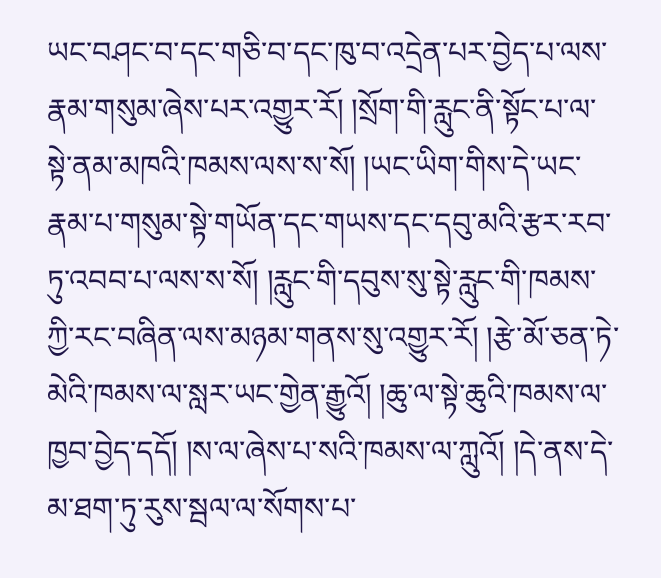ཡང་བཤང་བ་དང་གཅི་བ་དང་ཁུ་བ་འདྲེན་པར་བྱེད་པ་ལས་རྣམ་གསུམ་ཞེས་པར་འགྱུར་རོ། །སྲོག་གི་རླུང་ནི་སྟོང་པ་ལ་སྟེ་ནམ་མཁའི་ཁམས་ལས་ས་སོ། །ཡང་ཡིག་གིས་དེ་ཡང་རྣམ་པ་གསུམ་སྟེ་གཡོན་དང་གཡས་དང་དབུ་མའི་རྩར་རབ་ཏུ་འབབ་པ་ལས་ས་སོ། །རླུང་གི་དབུས་སུ་སྟེ་རླུང་གི་ཁམས་ཀྱི་རང་བཞིན་ལས་མཉམ་གནས་སུ་འགྱུར་རོ། །རྩེ་མོ་ཅན་ཏེ་མེའི་ཁམས་ལ་སླར་ཡང་གྱེན་རྒྱུའོ། །ཆུ་ལ་སྟེ་ཆུའི་ཁམས་ལ་ཁྱབ་བྱེད་དདོ། །ས་ལ་ཞེས་པ་སའི་ཁམས་ལ་ཀླུའོ། །དེ་ནས་དེ་མ་ཐག་ཏུ་རུས་སྦལ་ལ་སོགས་པ་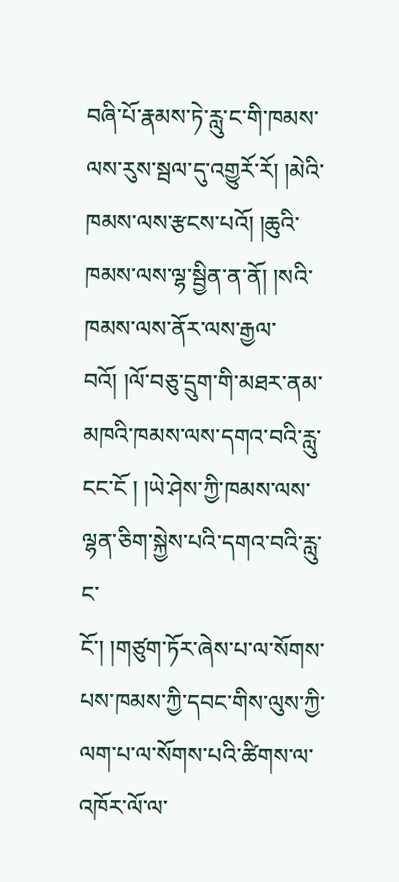བཞི་པོ་རྣམས་ཏེ་རླུ་ང་གི་ཁམས་ལས་རུས་སྦལ་དུ་འགྱུརོ་རོ། །མེའི་ཁམས་ལས་རྩངས་པའོ། །ཆུའི་ཁམས་ལས་ལྷ་སྦྱིན་ན་ནོ། །སའི་ཁམས་ལས་ནོར་ལས་རྒྱལ་བའོ། །ལོ་བཅུ་དྲུག་གི་མཐར་ནམ་མཁའི་ཁམས་ལས་དགའ་བའི་རླུ་ངང་ངོ ། །ཡེ་ཤེས་ཀྱི་ཁམས་ལས་ལྷན་ཅིག་སྐྱེས་པའི་དགའ་བའི་རླུ་ང་
ངོ་། །གཙུག་ཏོར་ཞེས་པ་ལ་སོགས་པས་ཁམས་ཀྱི་དབང་གིས་ལུས་ཀྱི་ལག་པ་ལ་སོགས་པའི་ཚིགས་ལ་འཁོར་ལོ་ལ་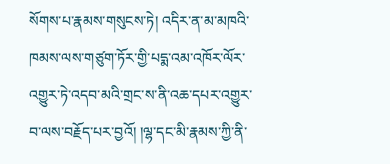སོགས་པ་རྣམས་གསུངས་ཏེ། འདིར་ན་མ་མཁའི་ཁམས་ལས་གཙུག་ཏོར་གྱི་པདྨ་འམ་འཁོར་ལོར་འགྱུར་ཏེ་འདབ་མའི་གྲང་ས་ནི་འཆ་དཔར་འགྱུར་བ་ལས་བརྗོད་པར་བྱའོ། །ལྷ་དང་མི་རྣམས་ཀྱི་ནི་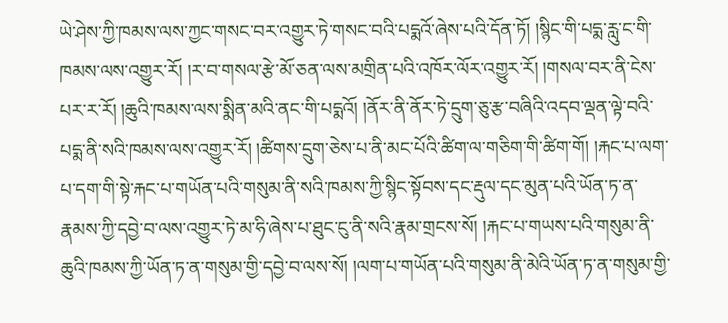ཡེ་ཤེས་ཀྱི་ཁམས་ལས་ཀྱང་གསང་བར་འགྱུར་ཏེ་གསང་བའི་པདྨའོ་ཞེས་པའི་དོན་ཏོ། །སྙིང་གི་པདྨ་རླུ་ང་གི་ཁམས་ལས་འགྱུར་རོ། །ར་བ་གསལ་རྩེ་མོ་ཅན་ལས་མགྲིན་པའི་འཁོར་ལོར་འགྱུར་རོ། །གསལ་བར་ནི་ངེས་པར་ར་རོ། །ཆུའི་ཁམས་ལས་སྨིན་མའི་ནང་གི་པདྨའོ། །ནོར་ནི་ནོར་ཏེ་དྲུག་ཅུ་རྩ་བཞིའི་འདབ་ལྡན་ལྟེ་བའི་པདྨ་ནི་སའི་ཁམས་ལས་འགྱུར་རོ། །ཚིགས་དྲུག་ཅེས་པ་ནི་མང་པོའི་ཚིག་ལ་གཅིག་གི་ཚིག་གོ། །རྐང་པ་ལག་པ་དག་གི་སྟེ་རྐང་པ་གཡོན་པའི་གསུམ་ནི་སའི་ཁམས་ཀྱི་སྙིང་སྟོབས་དང་རྡུལ་དང་མུན་པའི་ཡོན་ཏ་ན་རྣམས་ཀྱི་དབྱེ་བ་ལས་འགྱུར་ཏེ་མ་ཧི་ཞེས་པ་ཐུང་ངུ་ནི་སའི་རྣམ་གྲངས་སོ། །རྐང་པ་གཡས་པའི་གསུམ་ནི་ཆུའི་ཁམས་ཀྱི་ཡོན་ཏ་ན་གསུམ་གྱི་དབྱེ་བ་ལས་སོ། །ལག་པ་གཡོན་པའི་གསུམ་ནི་མེའི་ཡོན་ཏ་ན་གསུམ་གྱི་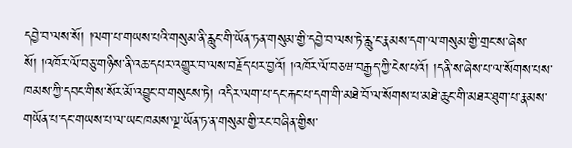དབྱེ་བ་ལས་སོ། །ལག་པ་གཡས་པའི་གསུམ་ནི་རླུང་གི་ཡོན་ཏན་གསུམ་གྱི་དབྱེ་བ་ལས་ཏེ་རླུ་ང་རྣམས་དག་ལ་གསུམ་གྱི་གྲང་ས་ཞེས་སོ། །འཁོར་ལོ་བཅུ་གཉིས་ནི་འཆ་དཔར་འགྱུར་བ་ལས་བརྗོད་པར་བྱའོ། །འཁོར་ལོ་བཅཝ་བརྒྱད་ཀྱི་ངེས་པའོ། །དནི་ས་ཞེས་པ་ལ་སོགས་པས་ཁམས་ཀྱི་དབང་གིས་སོར་མོ་འབྱུང་བ་གསུངས་ཏེ། འདིར་ལག་པ་དང་རྐང་པ་དག་གི་མཐེ་བོ་ལ་སོགས་པ་མཐེ་ཆུང་གི་མཐར་ཐུག་པ་རྣམས་གཡོན་པ་དང་གཡས་པ་ལ་ཡང་ཁམས་ལྔ་ཡོན་ཏ་ན་གསུམ་གྱི་རང་བཞིན་གྱིས་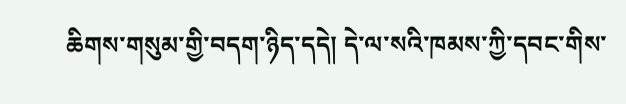ཆིགས་གསུམ་གྱི་བདག་ཉིད་དདེ། དེ་ལ་སའི་ཁམས་ཀྱི་དབང་གིས་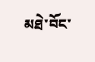མཐེ་བོང་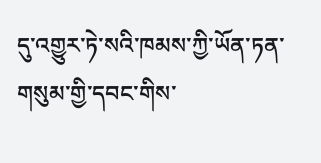དུ་འགྱུར་ཏེ་སའི་ཁམས་ཀྱི་ཡོན་ཏན་གསུམ་གྱི་དབང་གིས་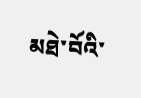མཐེ་བོའི་